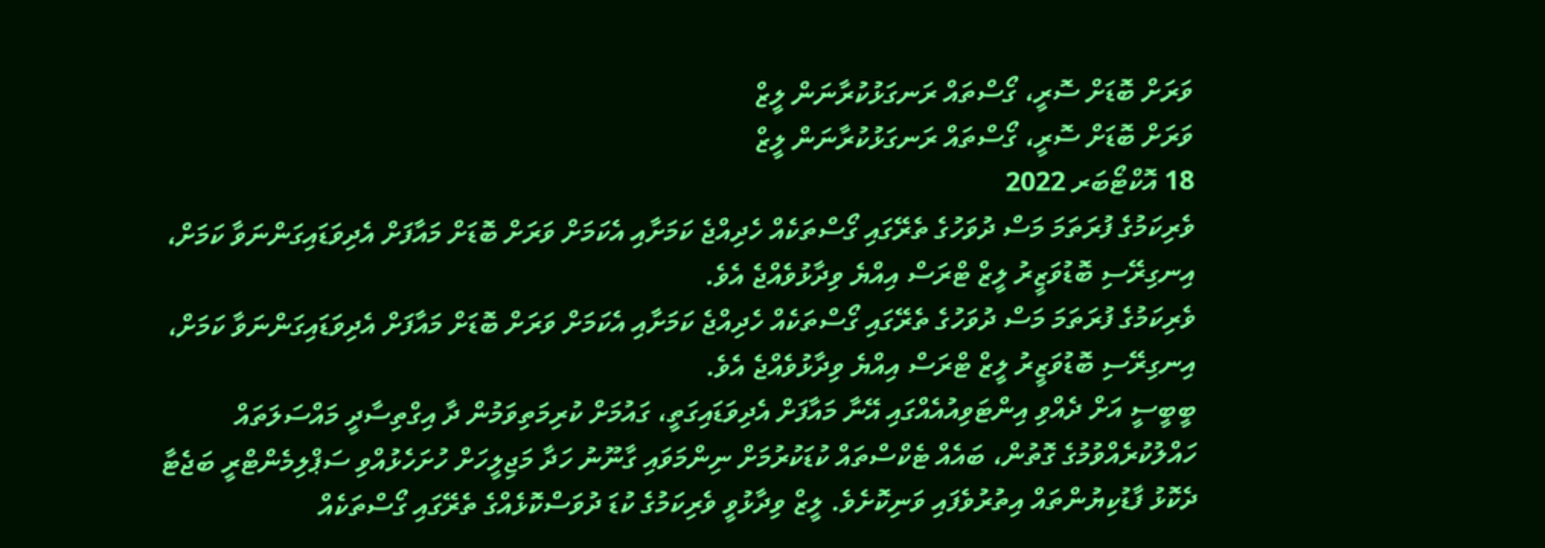ވަރަށް ބޮޑަށް ސޮރީ، ގޯސްތައް ރަނގަޅުކުރާނަން ލީޒް
ވަރަށް ބޮޑަށް ސޮރީ، ގޯސްތައް ރަނގަޅުކުރާނަން ލީޒް
18 އޮކްޓޯބަރ 2022
ވެރިކަމުގެ ފުރަތަމަ މަސް ދުވަހުގެ ތެރޭގައި ގޯސްތަކެއް ހެދިއްޖެ ކަމަށާއި އެކަމަށް ވަރަށް ބޮޑަށް މައާފަށް އެދިވަޑައިގަންނަވާ ކަމަށް، އިނގިރޭސި ބޮޑުވަޒީރު ލީޒް ޓްރަސް އިއްޔެ ވިދާޅުވެއްޖެ އެވެ.
ވެރިކަމުގެ ފުރަތަމަ މަސް ދުވަހުގެ ތެރޭގައި ގޯސްތަކެއް ހެދިއްޖެ ކަމަށާއި އެކަމަށް ވަރަށް ބޮޑަށް މައާފަށް އެދިވަޑައިގަންނަވާ ކަމަށް، އިނގިރޭސި ބޮޑުވަޒީރު ލީޒް ޓްރަސް އިއްޔެ ވިދާޅުވެއްޖެ އެވެ.
ބީބީސީ އަށް ދެއްވި އިންޓަވިއުއެއްގައި އޭނާ މައާފަށް އެދިވަޑައިގަތީ، ގައުމަށް ކުރިމަތިވަމުން ދާ އިގްތިސާދީ މައްސަލަތައް ހައްލުކުރެއްވުމުގެ ގޮތުން، ބައެއް ޓެކްސްތައް ކުޑަކުރުމަށް ނިންމަވައި ގާނޫނު ހަދާ މަޖިލީހަށް ހުށަހެޅުއްވި ސަޕްލިމެންޓްރީ ބަޖެޓާ ދެކޮޅު ފާޑުކިޔުންތައް އިތުރުވެފައި ވަނިކޮށެވެ. ލީޒް ވިދާޅުވީ ވެރިކަމުގެ ކުޑަ ދުވަސްކޮޅެއްގެ ތެރޭގައި ގޯސްތަކެއް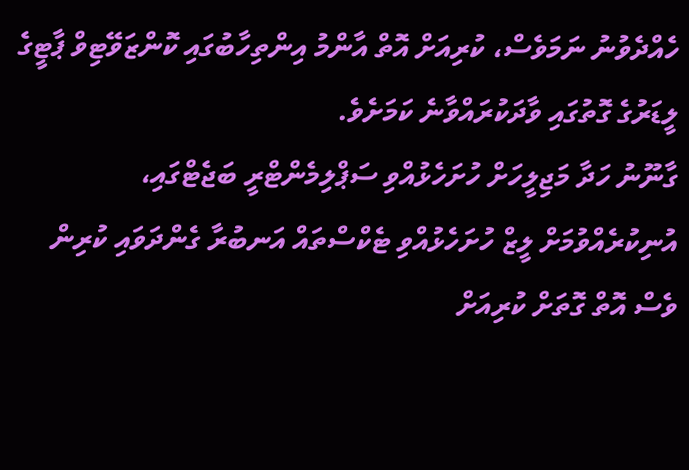ހެއްދެވުނު ނަމަވެސް، ކުރިއަށް އޮތް އާންމު އިންތިހާބުގައި ކޮންޒަވޭޓިވް ޕާޓީގެ ލީޑަރުގެ ގޮތުގައި ވާދަކުރައްވާނެ ކަމަށެވެ.
ގާނޫނު ހަދާ މަޖިލީހަށް ހުށަހެޅުއްވި ސަޕްލިމެންޓްރީ ބަޖެޓްގައި، އުނިކުރެއްވުމަށް ލީޒް ހުށަހެޅުއްވި ޓެކްސްތައް އަނބުރާ ގެންދަވައި ކުރިން ވެސް އޮތް ގޮތަށް ކުރިއަށް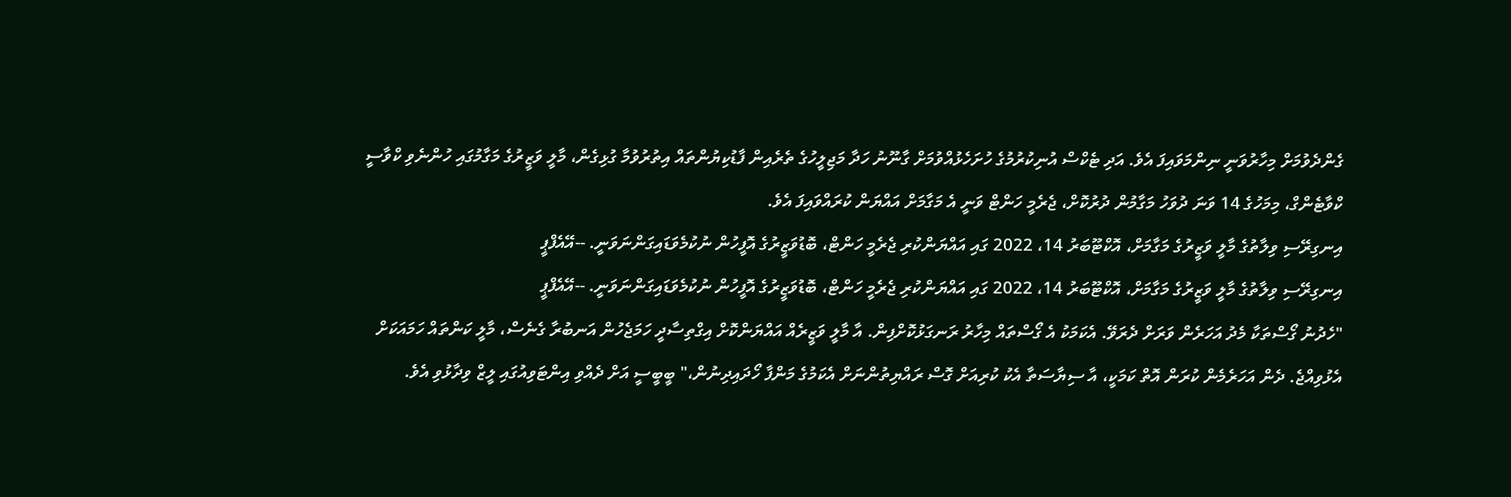ގެންދެވުމަށް މިހާރުވަނީ ނިންމަވައިފަ އެވެ. އަދި ޓެކްސް އުނިކުރުމުގެ ހުށަހެޅުއްވުމަށް ގާނޫނު ހަދާ މަޖިލީހުގެ ތެރެއިން ފާޑުކިޔުންތައް އިތުރުވުމާ ގުޅިގެން، މާލީ ވަޒީރުގެ މަގާމުގައި ހުންނެވި ކްވާސީ ކްވާޓެންގް، މިމަހުގެ 14 ވަނަ ދުވަހު މަގާމުން ދުރުކޮށް، ޖެރެމީ ހަންޓް ވަނީ އެ މަގާމަށް އައްޔަން ކުރައްވައިފަ އެވެ.
އިނގިރޭސި ވިލާތުގެ މާލީ ވަޒީރުގެ މަގާމަށް، އޮކްޓޫބަރު 14، 2022 ގައި އައްޔަންކުރި ޖެރެމީ ހަންޓް، ބޮޑުވަޒީރުގެ އޮފީހުން ނުކުމެވަޑައިގަންނަވަނީ. --އޭއެފްޕީ
އިނގިރޭސި ވިލާތުގެ މާލީ ވަޒީރުގެ މަގާމަށް، އޮކްޓޫބަރު 14، 2022 ގައި އައްޔަންކުރި ޖެރެމީ ހަންޓް، ބޮޑުވަޒީރުގެ އޮފީހުން ނުކުމެވަޑައިގަންނަވަނީ. --އޭއެފްޕީ
"ހެދުނު ގޯސްތަކާ މެދު އަހަރެން ވަރަށް ދެރަވޭ. އެކަމަކު އެ ގޯސްތައް މިހާރު ރަނގަޅުކޮށްފިން. އާ މާލީ ވަޒީރެއް އައްޔަންކޮށް އިގްތިސާދީ ހަމަޖެހުން އަނބުރާ ގެނެސް، މާލީ ކަންތައް ހަމައަކަށް އެޅުވިއްޖެ. ދެން އަހަރެމެން ކުރަން އޮތް ކަމަކީ، އާ ސިޔާސަތާ އެކު ކުރިއަށް ގޮސް ރައްޔިތުންނަށް އެކަމުގެ މަންފާ ހޯދައިދިނުން،" ބީބީސީ އަށް ދެއްވި އިންޓަވިއުގައި ލީޒް ވިދާޅުވި އެވެ.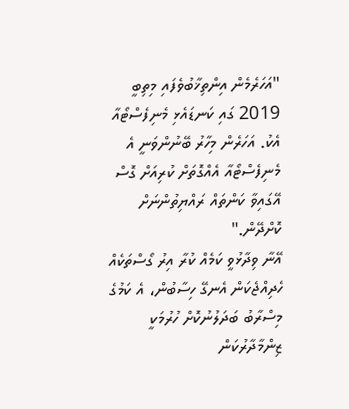"އަހަރެމެން އިންތިޚާބުވެފައި މިތިބީ 2019 ގައި ކަނޑައެޅި މެނިފެސްޓޯއާ އެކު. އަހަރެން މިހާރު ބޭނުންވަނީ އެ މެނިފެސްޓޯއާ އެއްގޮތަށް ކުރިއަށް ގޮސް އޭގައިވާ ކަންތައް ރައްޔިތުންނަށް ކޮށްދޭން."
އޭނާ ވިދާޅުވީ ކަމެއް ކުރާ އިރު ގޯސްތަކެއް ހެދިއްޖެކަން އެނގޭ ހިސާބުން، އެ ކަމުގެ މިސްރާބު ބަދަލުނުކޮށް ހުރުމަކީ ޒިންމާދާރުކަން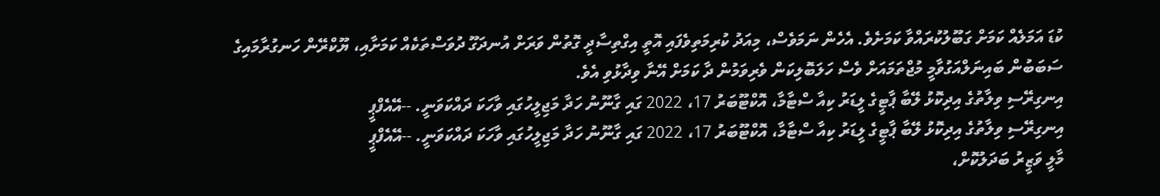ކުޑަ އަމަލެއް ކަމަށް ގަބޫލުކުރައްވާ ކަމަށެވެ. އެހެން ނަމަވެސް، މިއަދު ކުރިމަތިވެފައި އޮތީ އިގްތިސާދީ ގޮތުން ވަރަށް އުނދަގޫ ދުވަސްތަކެއް ކަމަށާއި، ޔޫކްރޭން ހަނގުރާމައިގެ ސަބަބުން ބައިނަލްއަގުވާމީ މުޖްތަމައަށް ވެސް ހަލަބޮލިކަން ވެރިވަމުން ދާ ކަމަށް އޭނާ ވިދާޅުވި އެވެ.
އިނގިރޭސި ވިލާތުގެ އިދިކޮޅު ލޭބާ ޕާޓީގެ ލީޑަރު ކިއާ ސްޓާމާ، އޮކްޓޫބަރު 17، 2022 ގައި ގާނޫނު ހަދާ މަޖިލީހުގައި ވާހަކަ ދައްކަވަނީ. --އޭއެފްޕީ
އިނގިރޭސި ވިލާތުގެ އިދިކޮޅު ލޭބާ ޕާޓީގެ ލީޑަރު ކިއާ ސްޓާމާ، އޮކްޓޫބަރު 17، 2022 ގައި ގާނޫނު ހަދާ މަޖިލީހުގައި ވާހަކަ ދައްކަވަނީ. --އޭއެފްޕީ
މާލީ ވަޒީރު ބަދަލުކޮށް،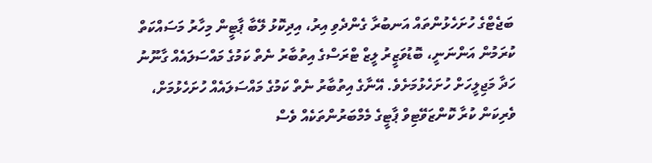ބަޖެޓްގެ ހުށަހެޅުންތައް އަނބުރާ ގެންދެވި އިރު، އިދިކޮޅު ލޭބާ ޕާޓީން މިހާރު މަސައްކަތް ކުރަމުން އަންނަނީ، ބޮޑުވަޒީރު ލީޒް ޓްރަސްގެ އިތުބާރު ނެތް ކަމުގެ މައްސަލައެއް ގާނޫނު ހަދާ މަޖިލީހަށް ހުށަހެޅުމަށެވެ. އޭނާގެ އިތުބާރު ނެތް ކަމުގެ މައްސަލައެއް ހުށަހެޅުމަށް، ވެރިކަން ކުރާ ކޮންޒަވޭޓިވް ޕާޓީގެ މެމްބަރުންތަކެއް ވެސް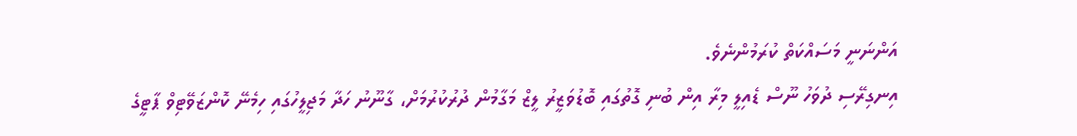އަންނަނީ މަސައްކަތް ކުރަމުންނެވެ.
އިނގިރޭސި ދުވަހު ނޫސް ޑެއިލީ މިރާ އިން ބުނި ގޮތުގައި ބޮޑުވަޒީރު ލީޒް މަގާމުން ދުރުކުރުމަށް، ގާނޫނު ހަދާ މަޖިލީހުގައި ހިމެނޭ ކޮންޒަވޭޓިވް ޕާޓީގެ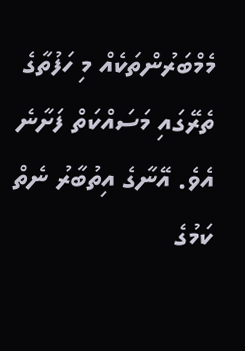މެމްބަރުންތަކެއް މި ހަފުތާގެ ތެރޭގައި މަސައްކަތް ފަށާނެ އެވެ. އޭނާގެ އިތުބާރު ނެތް ކަމުގެ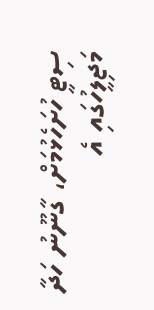ސިޓީ ހުށަހެޅުމަށް، ގާނޫނު ހަދާ މަޖިލީހުގައި އެ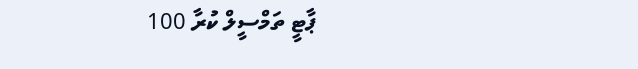ޕާޓީ ތަމްސީލް ކުރާ 100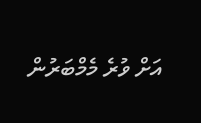އަށް ވުރެ މެމްބަރުން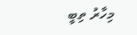މިހާރު ތިބީ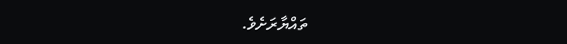ތައްޔާރަށެވެ.